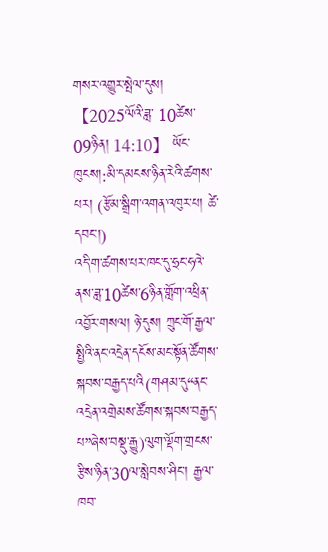གསར་འགྱུར་སྤེལ་དུས། 【2025ལོའི་ཟླ་ 10ཚེས་09ཉིན། 14:10】 ཡོང་ཁུངས།:མི་དམངས་ཉིན་རེའི་ཚགས་པར། (རྩོམ་སྒྲིག་འགན་འཁུར་པ། ཚེ་དབང་།)
འདི་ག་ཚགས་པར་ཁང་དུ་ཧྲང་ཧའེ་ནས་ཟླ་10ཚེས་6ཉིན་གློག་འཕྲིན་འབྱོར་གསལ། ཉེ་དུས། ཀྲུང་གོ་རྒྱལ་སྤྱིའི་ནང་འདྲེན་དངོས་མང་སྟོན་ཚོགས་སྐབས་བརྒྱད་པའི(གཤམ་དུ“ནང་འདྲེན་འགྲེམས་ཚོགས་སྐབས་བརྒྱད་པ”ཞེས་བསྡུ་རྒྱུ)ལུག་ལྡོག་གྲངས་རྩིས་ཉིན་30ལ་སླེབས་ཤིང་། རྒྱལ་ཁབ་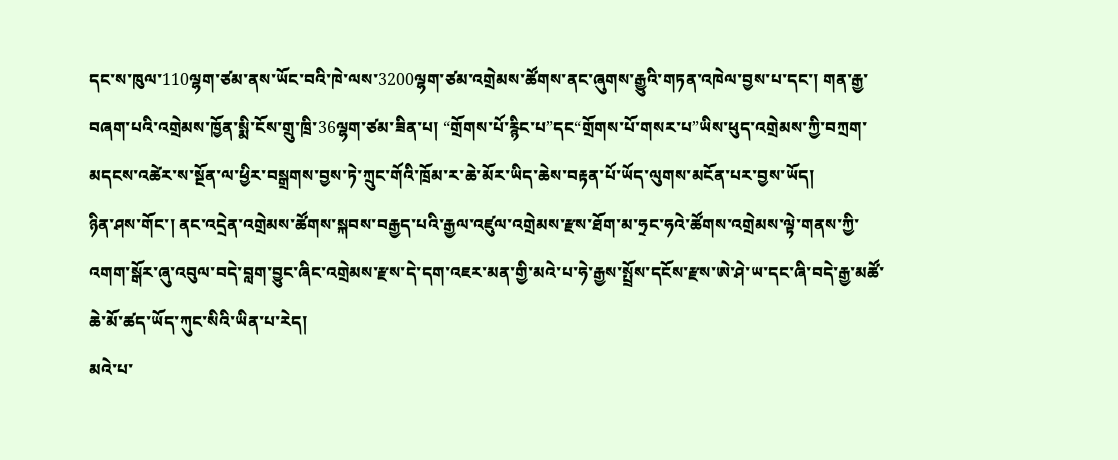དང་ས་ཁུལ་110ལྷག་ཙམ་ནས་ཡོང་བའི་ཁེ་ལས་3200ལྷག་ཙམ་འགྲེམས་ཚོགས་ནང་ཞུགས་རྒྱུའི་གཏན་འཁེལ་བྱས་པ་དང་། གན་རྒྱ་བཞག་པའི་འགྲེམས་ཁྱོན་སྨི་ངོས་གྲུ་ཁྲི་36ལྷག་ཙམ་ཟིན་པ། “གྲོགས་པོ་རྙིང་པ”དང“གྲོགས་པོ་གསར་པ”ཡིས་ཕུད་འགྲེམས་ཀྱི་བཀྲག་མདངས་འཚེར་ས་སྔོན་ལ་ཕྱིར་བསྒྲགས་བྱས་ཏེ་ཀྲུང་གོའི་ཁྲོམ་ར་ཆེ་མོར་ཡིད་ཆེས་བརྟན་པོ་ཡོད་ལུགས་མངོན་པར་བྱས་ཡོད།
ཉིན་ཤས་གོང་། ནང་འདྲེན་འགྲེམས་ཚོགས་སྐབས་བརྒྱད་པའི་རྒྱལ་འཛུལ་འགྲེམས་རྫས་ཐོག་མ་ཧྲང་ཧའེ་ཚོགས་འགྲེམས་ལྟེ་གནས་ཀྱི་འགག་སྒོར་ཞུ་འབུལ་བདེ་བླག་བྱུང་ཞིང་འགྲེམས་རྫས་དེ་དག་འཇར་མན་གྱི་མའེ་པ་ཧེ་རྒྱས་སྤྲོས་དངོས་རྫས་ཨེ་ཤེ་ཡ་དང་ཞི་བདེ་རྒྱ་མཚོ་ཆེ་མོ་ཚད་ཡོད་ཀུང་སིའི་ཡིན་པ་རེད།
མའེ་པ་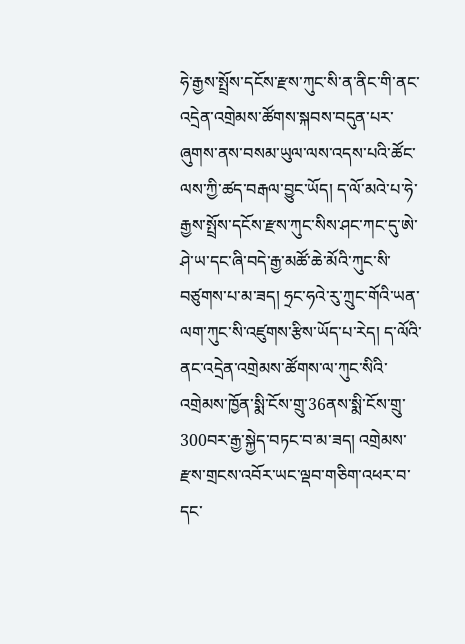ཧེ་རྒྱས་སྤྲོས་དངོས་རྫས་ཀུང་སི་ན་ནིང་གི་ནང་འདྲེན་འགྲེམས་ཚོགས་སྐབས་བདུན་པར་ཞུགས་ནས་བསམ་ཡུལ་ལས་འདས་པའི་ཚོང་ལས་ཀྱི་ཚད་བརྒལ་བྱུང་ཡོད། ད་ལོ་མའེ་པ་ཧེ་རྒྱས་སྤྲོས་དངོས་རྫས་ཀུང་སིས་ཤང་ཀང་དུ་ཨེ་ཤེ་ཡ་དང་ཞི་བདེ་རྒྱ་མཚོ་ཆེ་མོའི་ཀུང་སི་བཙུགས་པ་མ་ཟད། ཧྲང་ཧའེ་རུ་ཀྲུང་གོའི་ཡན་ལག་ཀུང་སི་འཛུགས་རྩིས་ཡོད་པ་རེད། ད་ལོའི་ནང་འདྲེན་འགྲེམས་ཚོགས་ལ་ཀུང་སིའི་འགྲེམས་ཁྱོན་སྨི་ངོས་གྲུ་36ནས་སྨི་ངོས་གྲུ་300བར་རྒྱ་སྐྱེད་བཏང་བ་མ་ཟད། འགྲེམས་རྫས་གྲངས་འབོར་ཡང་ལྡབ་གཅིག་འཕར་བ་དང་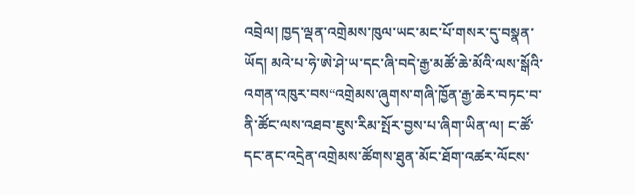འབྲེལ། ཁྱད་ལྡན་འགྲེམས་ཁུལ་ཡང་མང་པོ་གསར་དུ་བསྣན་ཡོད། མའེ་པ་ཧེ་ཨེ་ཤེ་ཡ་དང་ཞི་བདེ་རྒྱ་མཚོ་ཆེ་མོའི་ལས་སྒོའི་འགན་འཁུར་བས“འགྲེམས་ཞུགས་གཞི་ཁྱོན་རྒྱ་ཆེར་བཏང་བ་ནི་ཚོང་ལས་འཐབ་ཇུས་རིམ་སྤོར་བྱས་པ་ཞིག་ཡིན་ལ། ང་ཚོ་དང་ནང་འདྲེན་འགྲེམས་ཚོགས་ཐུན་མོང་ཐོག་འཚར་ལོངས་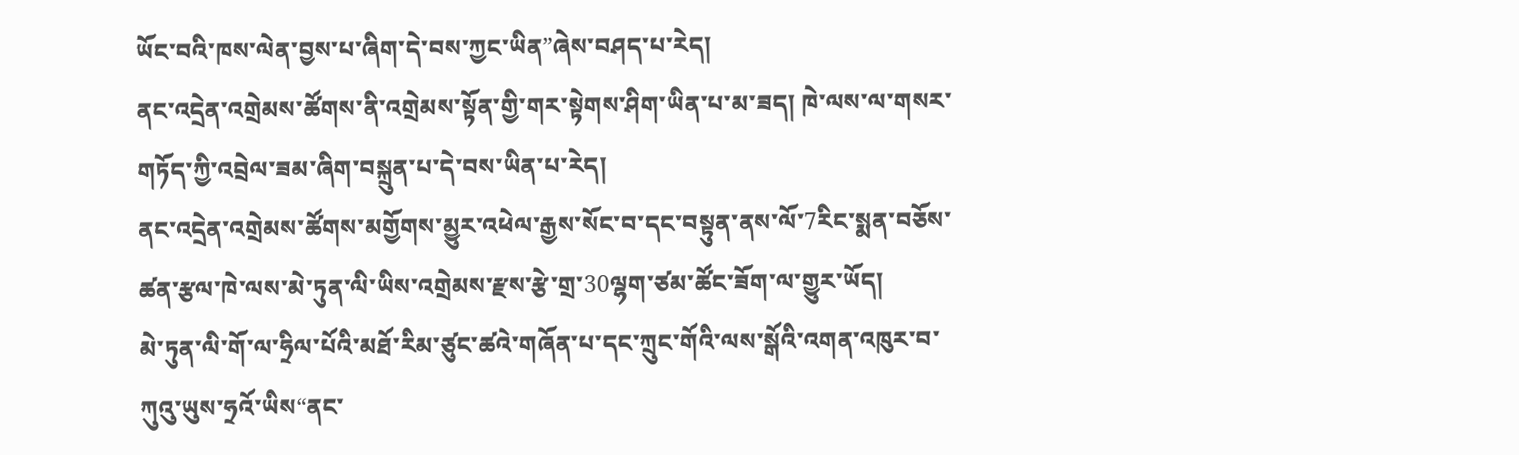ཡོང་བའི་ཁས་ལེན་བྱས་པ་ཞིག་དེ་བས་ཀྱང་ཡིན”ཞེས་བཤད་པ་རེད།
ནང་འདྲེན་འགྲེམས་ཚོགས་ནི་འགྲེམས་སྟོན་གྱི་གར་སྟེགས་ཤིག་ཡིན་པ་མ་ཟད། ཁེ་ལས་ལ་གསར་གཏོད་ཀྱི་འབྲེལ་ཟམ་ཞིག་བསྐྲུན་པ་དེ་བས་ཡིན་པ་རེད།
ནང་འདྲེན་འགྲེམས་ཚོགས་མགྱོགས་མྱུར་འཕེལ་རྒྱས་སོང་བ་དང་བསྟུན་ནས་ལོ་7རིང་སྨན་བཅོས་ཚན་རྩལ་ཁེ་ལས་མེ་ཏུན་ལི་ཡིས་འགྲེམས་རྫས་རྩེ་གྲ་30ལྷག་ཙམ་ཚོང་ཟོག་ལ་གྱུར་ཡོད།
མེ་ཏུན་ལི་གོ་ལ་ཧྲིལ་པོའི་མཐོ་རིམ་ཙུང་ཚའེ་གཞོན་པ་དང་ཀྲུང་གོའི་ལས་སྒོའི་འགན་འཁུར་བ་ཀུའུ་ཡུས་ཧྲའོ་ཡིས“ནང་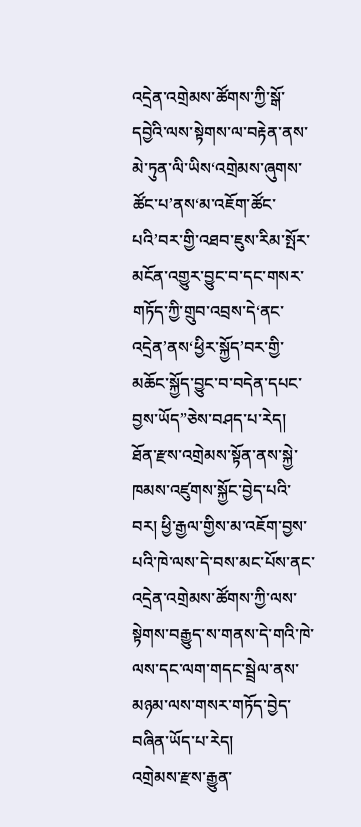འདྲེན་འགྲེམས་ཚོགས་ཀྱི་སྒོ་དབྱེའི་ལས་སྟེགས་ལ་བརྟེན་ནས་མེ་ཏུན་ལི་ཡིས‘འགྲེམས་ཞུགས་ཚོང་པ’ནས‘མ་འཇོག་ཚོང་པའི’བར་གྱི་འཐབ་ཇུས་རིམ་སྤོར་མངོན་འགྱུར་བྱུང་བ་དང་གསར་གཏོད་ཀྱི་གྲུབ་འབྲས་དེ‘ནང་འདྲེན’ནས‘ཕྱིར་སྐྱོད’བར་གྱི་མཆོང་སྐྱོད་བྱུང་བ་བདེན་དཔང་བྱས་ཡོད”ཅེས་བཤད་པ་རེད།
ཐོན་རྫས་འགྲེམས་སྟོན་ནས་སྐྱེ་ཁམས་འཛུགས་སྐྱོང་བྱེད་པའི་བར། ཕྱི་རྒྱལ་གྱིས་མ་འཇོག་བྱས་པའི་ཁེ་ལས་དེ་བས་མང་པོས་ནང་འདྲེན་འགྲེམས་ཚོགས་ཀྱི་ལས་སྟེགས་བརྒྱུད་ས་གནས་དེ་གའི་ཁེ་ལས་དང་ལག་གདང་སྦྲེལ་ནས་མཉམ་ལས་གསར་གཏོད་བྱེད་བཞིན་ཡོད་པ་རེད།
འགྲེམས་རྫས་རྒྱུན་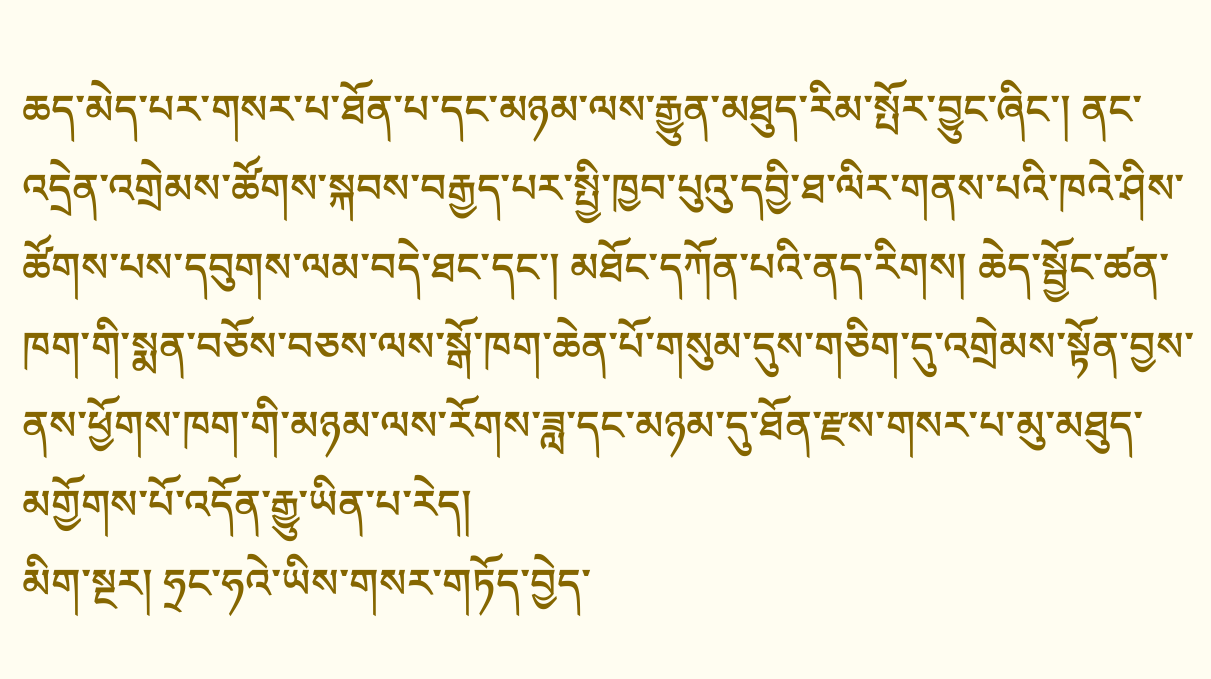ཆད་མེད་པར་གསར་པ་ཐོན་པ་དང་མཉམ་ལས་རྒྱུན་མཐུད་རིམ་སྤོར་བྱུང་ཞིང་། ནང་འདྲེན་འགྲེམས་ཚོགས་སྐབས་བརྒྱད་པར་སྤྱི་ཁྱབ་པུའུ་དབྱི་ཐ་ལིར་གནས་པའི་ཁའེ་ཤིས་ཚོགས་པས་དབུགས་ལམ་བདེ་ཐང་དང་། མཐོང་དཀོན་པའི་ནད་རིགས། ཆེད་སྦྱོང་ཚན་ཁག་གི་སྨན་བཅོས་བཅས་ལས་སྒོ་ཁག་ཆེན་པོ་གསུམ་དུས་གཅིག་དུ་འགྲེམས་སྟོན་བྱས་ནས་ཕྱོགས་ཁག་གི་མཉམ་ལས་རོགས་ཟླ་དང་མཉམ་དུ་ཐོན་རྫས་གསར་པ་མུ་མཐུད་མགྱོགས་པོ་འདོན་རྒྱུ་ཡིན་པ་རེད།
མིག་སྔར། ཧྲང་ཧའེ་ཡིས་གསར་གཏོད་བྱེད་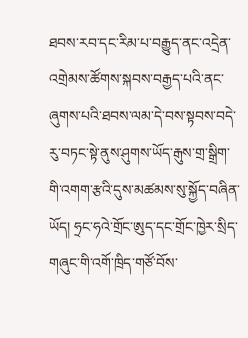ཐབས་རབ་དང་རིམ་པ་བརྒྱུད་ནང་འདྲེན་འགྲེམས་ཚོགས་སྐབས་བརྒྱད་པའི་ནང་ཞུགས་པའི་ཐབས་ལམ་དེ་བས་སྟབས་བདེ་རུ་བཏང་སྟེ་ནུས་ཤུགས་ཡོད་རྒུས་གྲ་སྒྲིག་གི་འགག་རྩའི་དུས་མཚམས་སུ་སྐྱོད་བཞིན་ཡོད། ཧྲང་ཧའེ་གྲོང་ཨུད་དང་གྲོང་ཁྱེར་སྲིད་གཞུང་གི་འགོ་ཁྲིད་གཙོ་བོས་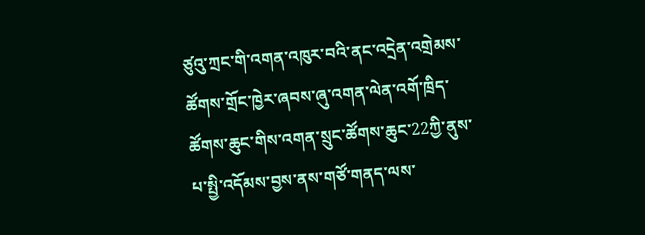ཙུའུ་ཀྲང་གི་འགན་འཁུར་བའི་ནང་འདྲེན་འགྲེམས་ཚོགས་གྲོང་ཁྱེར་ཞབས་ཞུ་འགན་ལེན་འགོ་ཁྲིད་ཚོགས་ཆུང་གིས་འགན་སྲུང་ཚོགས་ཆུང་22ཀྱི་ནུས་པ་སྤྱི་འདོམས་བྱས་ནས་གཙོ་གནད་ལས་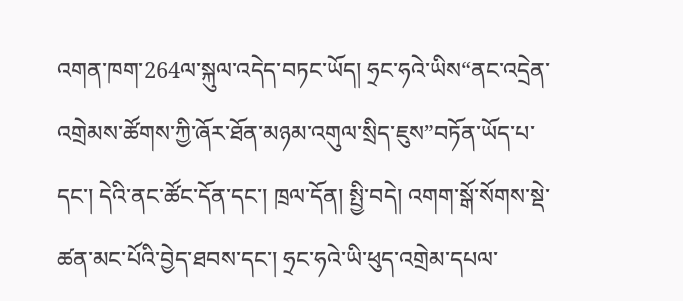འགན་ཁག་264ལ་སྐུལ་འདེད་བཏང་ཡོད། ཧྲང་ཧའེ་ཡིས“ནང་འདྲེན་འགྲེམས་ཚོགས་ཀྱི་ཞོར་ཐོན་མཉམ་འགུལ་སྲིད་ཇུས”བཏོན་ཡོད་པ་དང་། དེའི་ནང་ཚོང་དོན་དང་། ཁྲལ་དོན། སྤྱི་བདེ། འགག་སྒོ་སོགས་སྡེ་ཚན་མང་པོའི་བྱེད་ཐབས་དང་། ཧྲང་ཧའེ་ཡི་ཕུད་འགྲེམ་དཔལ་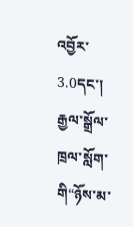འབྱོར་3.0དང་། རྒྱལ་སྒྲོལ་ཁྲལ་སློག་གི“ཉོས་མ་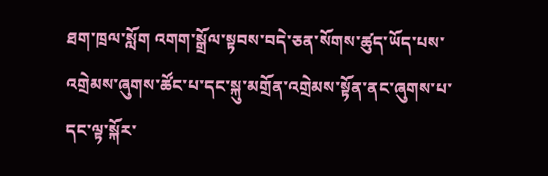ཐག་ཁྲལ་སློག འགག་སྒྲོལ་སྟབས་བདེ་ཅན་སོགས་ཚུད་ཡོད་པས་འགྲེམས་ཞུགས་ཚོང་པ་དང་སྐུ་མགྲོན་འགྲེམས་སྟོན་ནང་ཞུགས་པ་དང་ལྟ་སྐོར་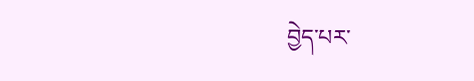བྱེད་པར་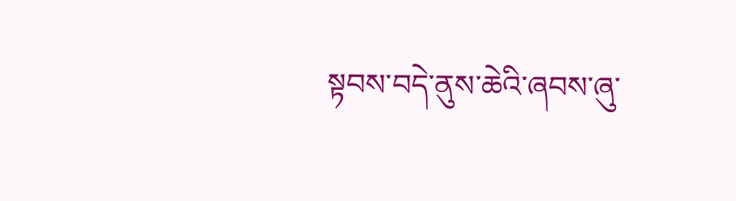སྟབས་བདེ་ནུས་ཆེའི་ཞབས་ཞུ་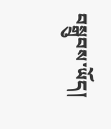བསྒྲུབས་ཡོད།